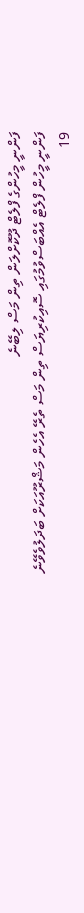ފަންނީ މީހުންގެ ފްލެޓް ދޫކޮށްލަން ތިން މަސް ލިބޭނެ
ފަންނީ މީހުން ފްލެޓް އެއްބަސްވުމުގައި ސޮއިކުރިޔަސް ތިން މަސް ތެރޭ އެހެން މަޝްރޫއަކަށް ބަދަލުވެވޭނެ
19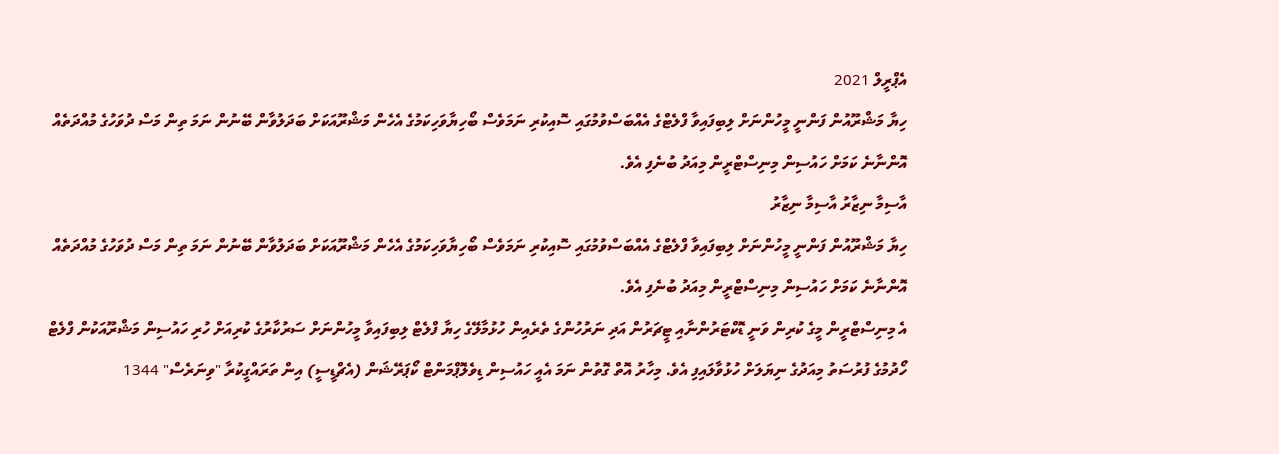އެޕްރީލް 2021
ހިޔާ މަޝްރޫއުން ފަންނީ މީހުންނަށް ލިބިފައިވާ ފްލެޓްގެ އެއްބަސްވުމުގައި ސޮއިކުރި ނަމަވެސް ބޯހިޔާވަހިކަމުގެ އެހެން މަޝްރޫއަކަށް ބަދަލުވާން ބޭނުން ނަމަ ތިން މަސް ދުވަހުގެ މުއްދަތެއް އޮންނާނެ ކަމަށް ހައުސިން މިނިސްޓްރީން މިއަދު ބުނެފި އެވެ.
އާސިމާ ނިޒާރު އާސިމާ ނިޒާރު
ހިޔާ މަޝްރޫއުން ފަންނީ މީހުންނަށް ލިބިފައިވާ ފްލެޓްގެ އެއްބަސްވުމުގައި ސޮއިކުރި ނަމަވެސް ބޯހިޔާވަހިކަމުގެ އެހެން މަޝްރޫއަކަށް ބަދަލުވާން ބޭނުން ނަމަ ތިން މަސް ދުވަހުގެ މުއްދަތެއް އޮންނާނެ ކަމަށް ހައުސިން މިނިސްޓްރީން މިއަދު ބުނެފި އެވެ.
އެ މިނިސްޓްރީން މީގެ ކުރިން ވަނީ ޑޮކްޓަރުންނާއި ޓީޗަރުން އަދި ނަރުހުންގެ ތެރެއިން ހުޅުމާލޭގެ ހިޔާ ފްލެޓް ލިބިފައިވާ މީހުންނަށް ސަރުކާރުގެ ކުރިއަށް ހުރި ހައުސިން މަޝްރޫއަކުން ފްލެޓް ހޯދުމުގެ ފުރުސަތު މިއަދުގެ ނިޔަލަށް ހުޅުވާލައިފި އެވެ. މިހާރު އޮތް ގޮތުން ނަމަ އެއީ ހައުސިން ޑިވެލޮޕްމަންޓް ކޯޕަރޭޝަން (އެޗްޑީސީ) އިން ތަރައްގީކުރާ "ވިނަރެސް" 1344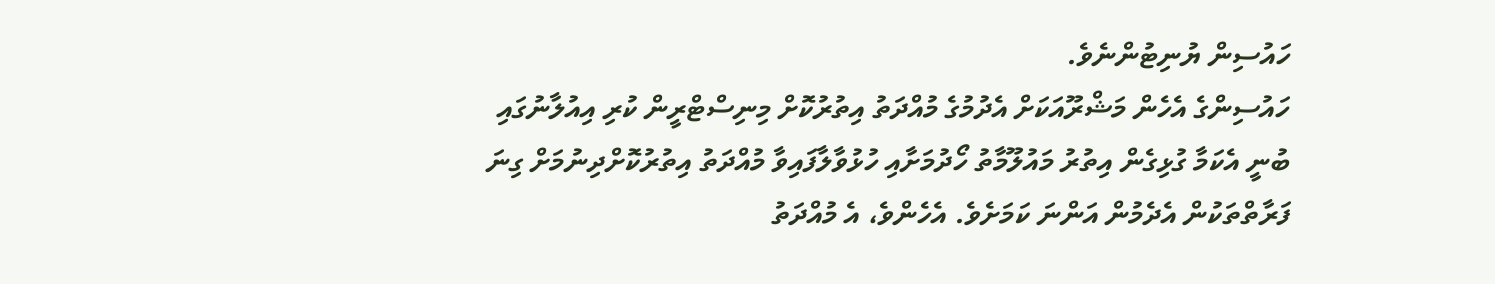ހައުސިން ޔުނިޓުންނެވެ.
ހައުސިންގެ އެހެން މަޝްރޫއަކަށް އެދުމުގެ މުއްދަތު އިތުރުކޮށް މިނިސްޓްރީން ކުރި އިއުލާނުގައި ބުނީ އެކަމާ ގުޅިގެން އިތުރު މައުލޫމާތު ހޯދުމަށާއި ހުޅުވާލާފައިވާ މުއްދަތު އިތުރުކޮށްދިނުމަށް ގިނަ ފަރާތްތަކުން އެދެމުން އަންނަ ކަމަށެވެ. އެހެންވެ، އެ މުއްދަތު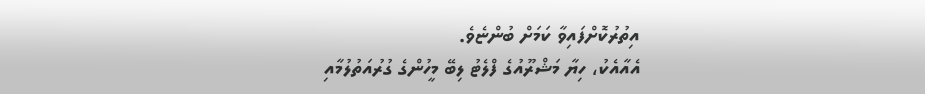އިތުރުކޮށްފައިވާ ކަމަށް ބުންޏެވެ.
އެއާއެކު، ހިޔާ މަޝްރޫއުގެ ފްލެޓު ލިބޭ މީހުންގެ ގުރުއަތުލުމާއި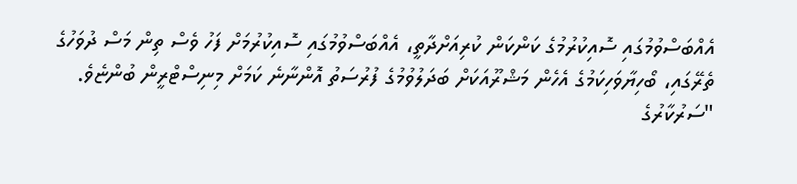އެއްބަސްވުމުގައި ސޮއިކުރުމުގެ ކަންކަން ކުރިއަށްދާތީ، އެއްބަސްވުމުގައި ސޮއިކުރުމަށް ފަހު ވެސް ތިން މަސް ދުވަހުގެ ތެރޭގައި، ބޯހިޔާވަހިކަމުގެ އެހެން މަޝްރޫއަކަށް ބަދަލުވުމުގެ ފުރުސަތު އޮންނާނެ ކަމަށް މިނިސްޓްރީން ބުންޏެވެ.
"ސަރުކާރުގެ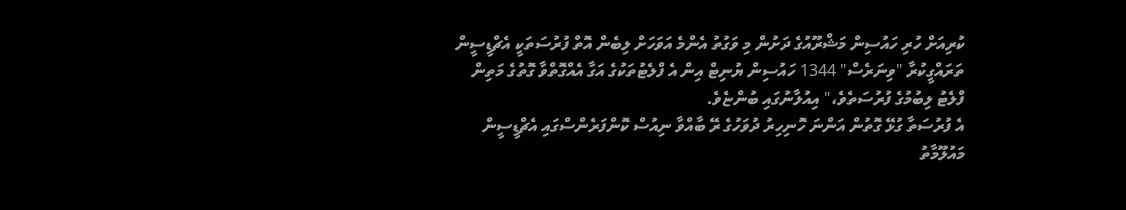ކުރިއަށް ހުރި ހައުސިން މަޝްރޫއުގެ ދަށުން މި ވަގުތު އެންމެ އަވަހަށް ލިބެން އޮތް ފުރުސަތަކީ އެޗްޑީސީން ތަރައްގީކުރާ "ވިނަރެސް" 1344 ހައުސިން ޔުނިޓް އިން އެ ފްލެޓުތަކުގެ އަގާ އެއްގޮތްވާ ގޮތުގެ މަތިން ފްލެޓު ލިބުމުގެ ފުރުސަތެވެ،" އިއުލާނުގައި ބުންޏެވެ.
އެ ފުރުސަތާ ގުޅޭ ގޮތުން އަންނަ ހޮނިހިރު ދުވަހުގެ ރޭ ބާއްވާ ނިއުސް ކޮންފަރެންސްގައި އެޗްޑީސީން މައުލޫމާތު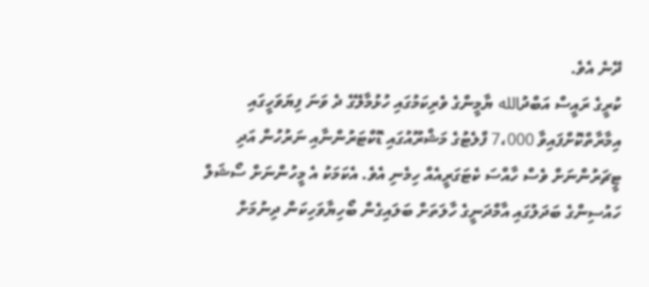ދޭނެ އެވެ.
ކުރީގެ ރައީސް އަބްދުالله ޔާމީންގެ ވެރިކަމުގައި ހުޅުމާލޭގެ ދެ ވަނަ ފިޔަވަހީގައި އިމާރާތްކޮށްފައިވާ 7،000 ފްލެޓުގެ މަޝްރޫއުގައި ޑޮކްޓަރުންނާއި ނަރުހުން އަދި ޓީޗަރުންނަށް ވެސް ހާއްސަ ކެޓަގަރީއެއް ހިމެނި އެވެ. އެކަމަކު އެ މީހުންނަށް ސޯޝަލް ހައުސިންގެ ބަދަލުގައި އާމްދަނީގެ ހާލަތަށް ބަލައިގެން ބޯހިޔާވަހިކަން ދިނުމަށް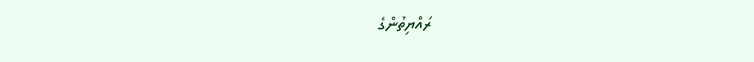ރައްޔިތުންގެ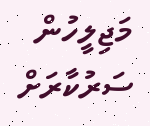މަޖިލީހުން ސަރުކާރަށް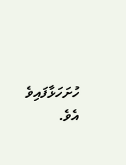ހުށަހަޅާފައިވެ އެވެ.